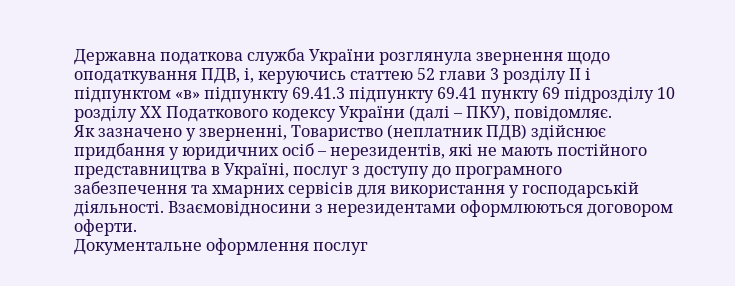Державна податкова служба України розглянула звернення щодо оподаткування ПДВ, і, керуючись статтею 52 глави 3 розділу ІІ і підпунктом «в» підпункту 69.41.3 підпункту 69.41 пункту 69 підрозділу 10 розділу ХХ Податкового кодексу України (далі – ПКУ), повідомляє.
Як зазначено у зверненні, Товариство (неплатник ПДВ) здійснює придбання у юридичних осіб – нерезидентів, які не мають постійного представництва в Україні, послуг з доступу до програмного забезпечення та хмарних сервісів для використання у господарській діяльності. Взаємовідносини з нерезидентами оформлюються договором оферти.
Документальне оформлення послуг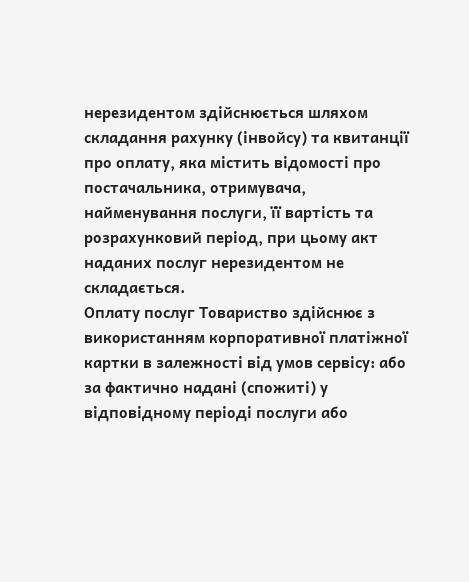нерезидентом здійснюється шляхом складання рахунку (інвойсу) та квитанції про оплату, яка містить відомості про постачальника, отримувача, найменування послуги, її вартість та розрахунковий період, при цьому акт наданих послуг нерезидентом не складається.
Оплату послуг Товариство здійснює з використанням корпоративної платіжної картки в залежності від умов сервісу: або за фактично надані (спожиті) у відповідному періоді послуги або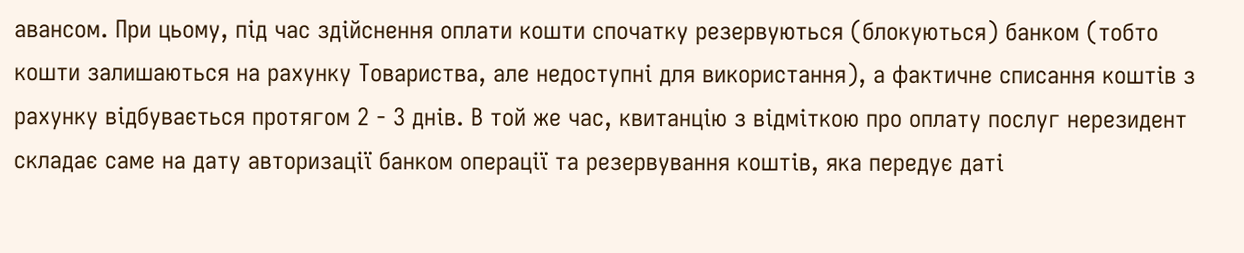авансом. При цьому, під час здійснення оплати кошти спочатку резервуються (блокуються) банком (тобто кошти залишаються на рахунку Товариства, але недоступні для використання), а фактичне списання коштів з рахунку відбувається протягом 2 - 3 днів. В той же час, квитанцію з відміткою про оплату послуг нерезидент складає саме на дату авторизації банком операції та резервування коштів, яка передує даті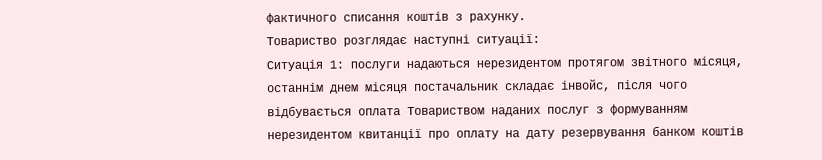фактичного списання коштів з рахунку.
Товариство розглядає наступні ситуації:
Ситуація 1: послуги надаються нерезидентом протягом звітного місяця, останнім днем місяця постачальник складає інвойс, після чого відбувається оплата Товариством наданих послуг з формуванням нерезидентом квитанції про оплату на дату резервування банком коштів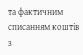та фактичним списанням коштів з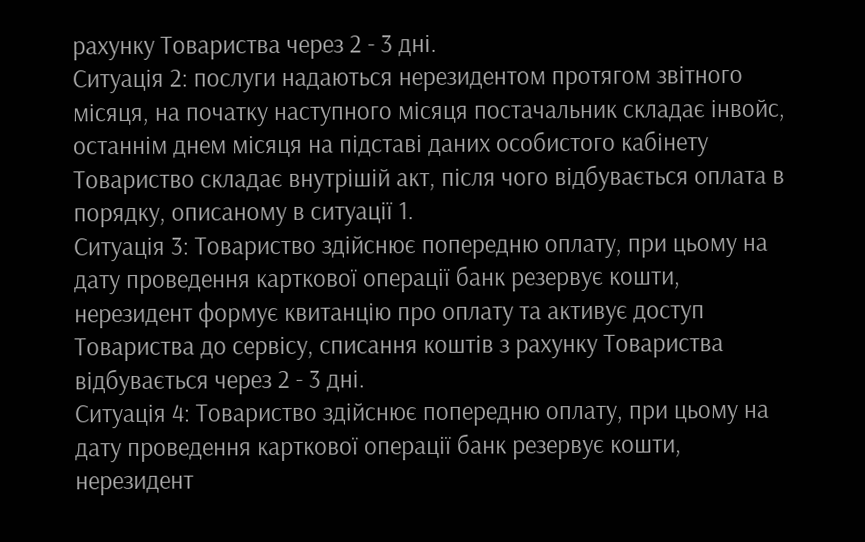рахунку Товариства через 2 - 3 дні.
Ситуація 2: послуги надаються нерезидентом протягом звітного місяця, на початку наступного місяця постачальник складає інвойс, останнім днем місяця на підставі даних особистого кабінету Товариство складає внутрішій акт, після чого відбувається оплата в порядку, описаному в ситуації 1.
Ситуація 3: Товариство здійснює попередню оплату, при цьому на дату проведення карткової операції банк резервує кошти, нерезидент формує квитанцію про оплату та активує доступ Товариства до сервісу, списання коштів з рахунку Товариства відбувається через 2 - 3 дні.
Ситуація 4: Товариство здійснює попередню оплату, при цьому на дату проведення карткової операції банк резервує кошти, нерезидент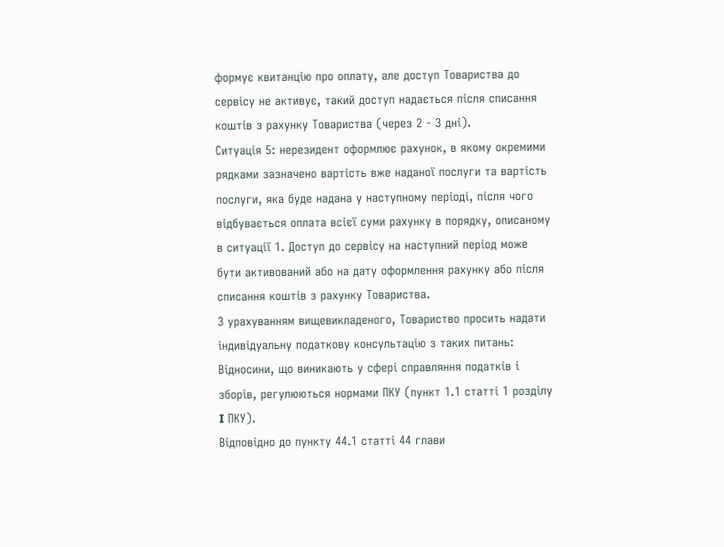формує квитанцію про оплату, але доступ Товариства до сервісу не активує, такий доступ надається після списання коштів з рахунку Товариства (через 2 - 3 дні).
Ситуація 5: нерезидент оформлює рахунок, в якому окремими рядками зазначено вартість вже наданої послуги та вартість послуги, яка буде надана у наступному періоді, після чого відбувається оплата всієї суми рахунку в порядку, описаному в ситуації 1. Доступ до сервісу на наступний період може бути активований або на дату оформлення рахунку або після списання коштів з рахунку Товариства.
З урахуванням вищевикладеного, Товариство просить надати індивідуальну податкову консультацію з таких питань:
Відносини, що виникають у сфері справляння податків і зборів, регулюються нормами ПКУ (пункт 1.1 статті 1 розділу I ПКУ).
Відповідно до пункту 44.1 статті 44 глави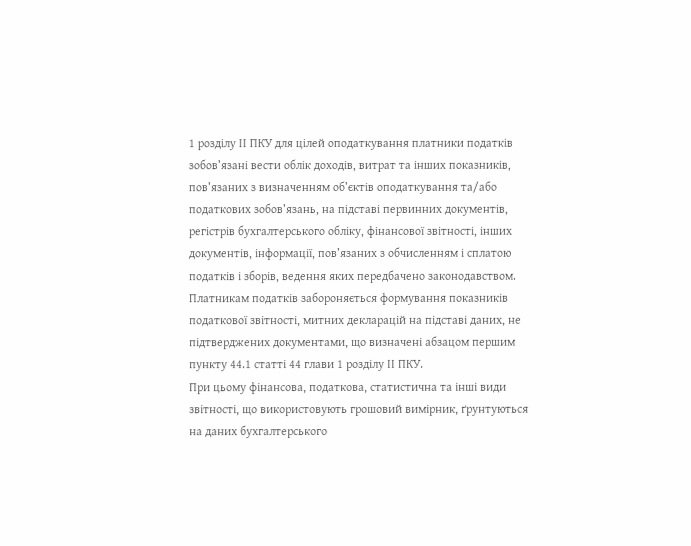1 розділу ІІ ПКУ для цілей оподаткування платники податків зобов’язані вести облік доходів, витрат та інших показників, пов’язаних з визначенням об’єктів оподаткування та/або податкових зобов’язань, на підставі первинних документів, регістрів бухгалтерського обліку, фінансової звітності, інших документів, інформації, пов’язаних з обчисленням і сплатою податків і зборів, ведення яких передбачено законодавством. Платникам податків забороняється формування показників податкової звітності, митних декларацій на підставі даних, не підтверджених документами, що визначені абзацом першим пункту 44.1 статті 44 глави 1 розділу ІІ ПКУ.
При цьому фінансова, податкова, статистична та інші види звітності, що використовують грошовий вимірник, ґрунтуються на даних бухгалтерського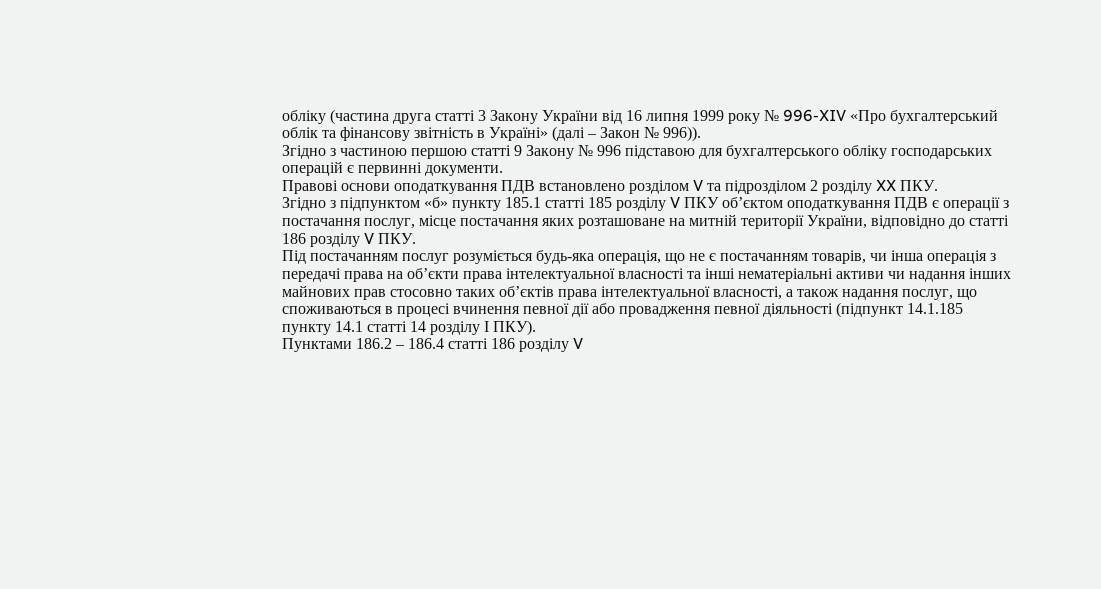обліку (частина друга статті 3 Закону України від 16 липня 1999 року № 996-XIV «Про бухгалтерський облік та фінансову звітність в Україні» (далі – Закон № 996)).
Згідно з частиною першою статті 9 Закону № 996 підставою для бухгалтерського обліку господарських операцій є первинні документи.
Правові основи оподаткування ПДВ встановлено розділом V та підрозділом 2 розділу XX ПКУ.
Згідно з підпунктом «б» пункту 185.1 статті 185 розділу V ПКУ об’єктом оподаткування ПДВ є операції з постачання послуг, місце постачання яких розташоване на митній території України, відповідно до статті 186 розділу V ПКУ.
Під постачанням послуг розуміється будь-яка операція, що не є постачанням товарів, чи інша операція з передачі права на об’єкти права інтелектуальної власності та інші нематеріальні активи чи надання інших майнових прав стосовно таких об’єктів права інтелектуальної власності, а також надання послуг, що споживаються в процесі вчинення певної дії або провадження певної діяльності (підпункт 14.1.185 пункту 14.1 статті 14 розділу І ПКУ).
Пунктами 186.2 – 186.4 статті 186 розділу V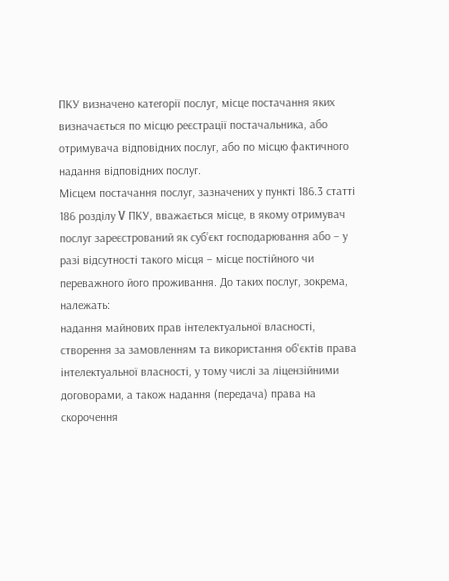ПКУ визначено категорії послуг, місце постачання яких визначається по місцю реєстрації постачальника, або отримувача відповідних послуг, або по місцю фактичного надання відповідних послуг.
Місцем постачання послуг, зазначених у пункті 186.3 статті 186 розділу V ПКУ, вважається місце, в якому отримувач послуг зареєстрований як суб’єкт господарювання або – у разі відсутності такого місця – місце постійного чи переважного його проживання. До таких послуг, зокрема, належать:
надання майнових прав інтелектуальної власності, створення за замовленням та використання об'єктів права інтелектуальної власності, у тому числі за ліцензійними договорами, а також надання (передача) права на скорочення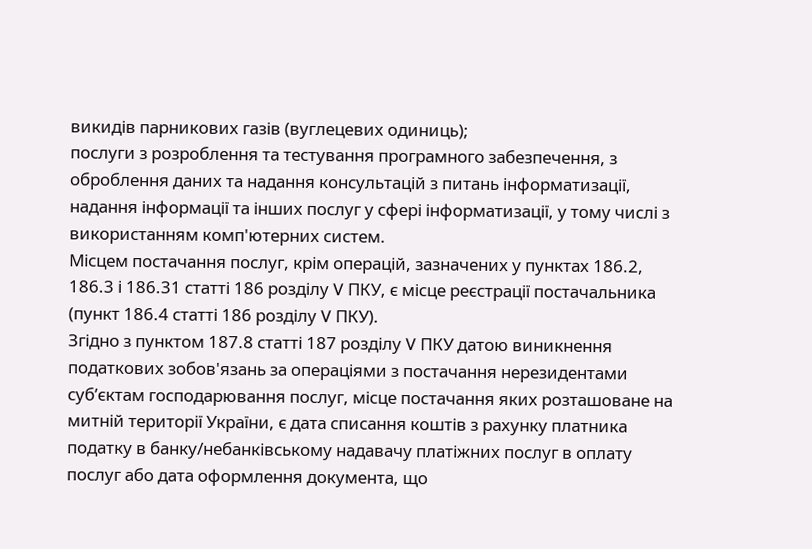викидів парникових газів (вуглецевих одиниць);
послуги з розроблення та тестування програмного забезпечення, з оброблення даних та надання консультацій з питань інформатизації, надання інформації та інших послуг у сфері інформатизації, у тому числі з використанням комп'ютерних систем.
Місцем постачання послуг, крім операцій, зазначених у пунктах 186.2, 186.3 і 186.31 статті 186 розділу V ПКУ, є місце реєстрації постачальника (пункт 186.4 статті 186 розділу V ПКУ).
Згідно з пунктом 187.8 статті 187 розділу V ПКУ датою виникнення податкових зобов'язань за операціями з постачання нерезидентами суб’єктам господарювання послуг, місце постачання яких розташоване на митній території України, є дата списання коштів з рахунку платника податку в банку/небанківському надавачу платіжних послуг в оплату послуг або дата оформлення документа, що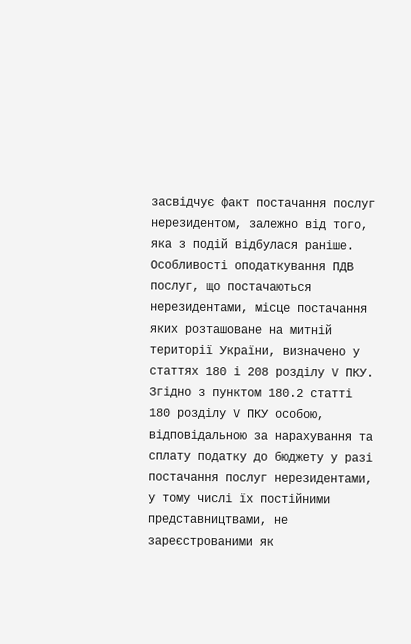засвідчує факт постачання послуг нерезидентом, залежно від того, яка з подій відбулася раніше.
Особливості оподаткування ПДВ послуг, що постачаються нерезидентами, місце постачання яких розташоване на митній території України, визначено у статтях 180 і 208 розділу V ПКУ.
Згідно з пунктом 180.2 статті 180 розділу V ПКУ особою, відповідальною за нарахування та сплату податку до бюджету у разі постачання послуг нерезидентами, у тому числі їх постійними представництвами, не зареєстрованими як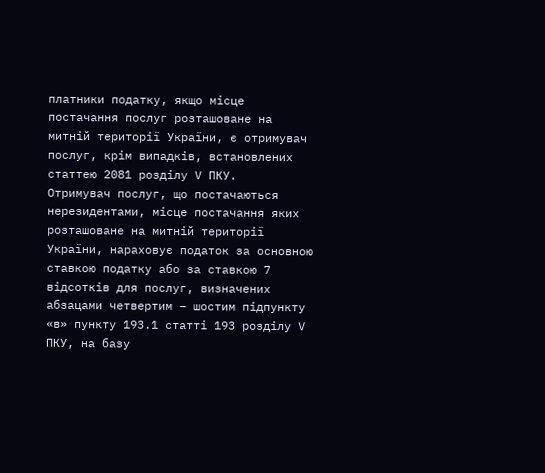платники податку, якщо місце постачання послуг розташоване на митній території України, є отримувач послуг, крім випадків, встановлених статтею 2081 розділу V ПКУ.
Отримувач послуг, що постачаються нерезидентами, місце постачання яких розташоване на митній території України, нараховує податок за основною ставкою податку або за ставкою 7 відсотків для послуг, визначених абзацами четвертим – шостим підпункту «в» пункту 193.1 статті 193 розділу V ПКУ, на базу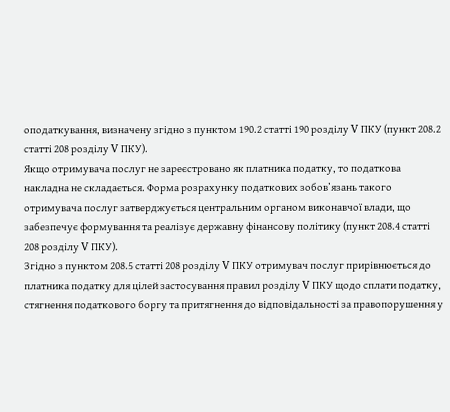оподаткування, визначену згідно з пунктом 190.2 статті 190 розділу V ПКУ (пункт 208.2 статті 208 розділу V ПКУ).
Якщо отримувача послуг не зареєстровано як платника податку, то податкова накладна не складається. Форма розрахунку податкових зобов’язань такого отримувача послуг затверджується центральним органом виконавчої влади, що забезпечує формування та реалізує державну фінансову політику (пункт 208.4 статті 208 розділу V ПКУ).
Згідно з пунктом 208.5 статті 208 розділу V ПКУ отримувач послуг прирівнюється до платника податку для цілей застосування правил розділу V ПКУ щодо сплати податку, стягнення податкового боргу та притягнення до відповідальності за правопорушення у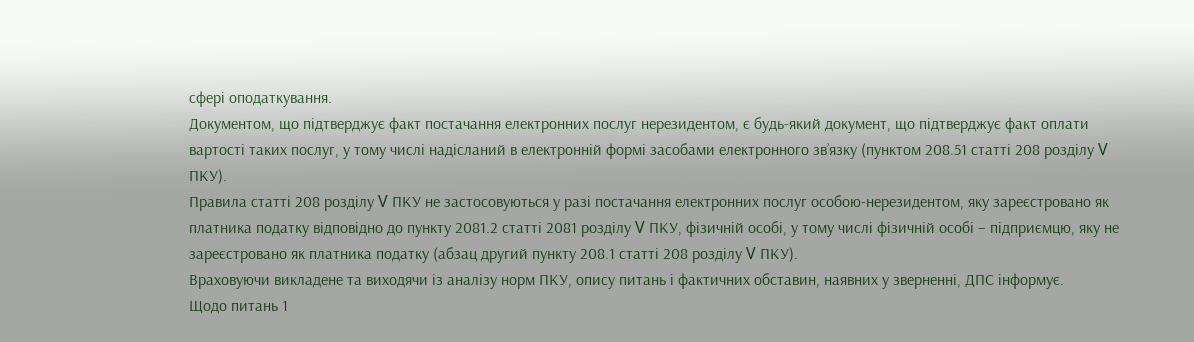сфері оподаткування.
Документом, що підтверджує факт постачання електронних послуг нерезидентом, є будь-який документ, що підтверджує факт оплати вартості таких послуг, у тому числі надісланий в електронній формі засобами електронного зв’язку (пунктом 208.51 статті 208 розділу V ПКУ).
Правила статті 208 розділу V ПКУ не застосовуються у разі постачання електронних послуг особою-нерезидентом, яку зареєстровано як платника податку відповідно до пункту 2081.2 статті 2081 розділу V ПКУ, фізичній особі, у тому числі фізичній особі – підприємцю, яку не зареєстровано як платника податку (абзац другий пункту 208.1 статті 208 розділу V ПКУ).
Враховуючи викладене та виходячи із аналізу норм ПКУ, опису питань і фактичних обставин, наявних у зверненні, ДПС інформує.
Щодо питань 1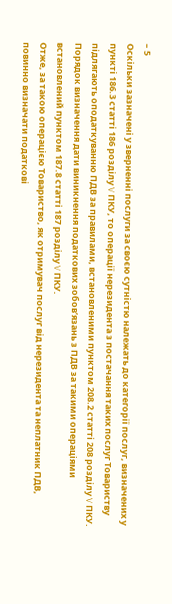– 5
Оскільки зазначені у зверненні послуги за своєю сутністю належать до категорії послуг, визначених у пункті 186.3 статті 186 розділу V ПКУ, то операції нерезидента з постачання таких послуг Товариству підлягають оподаткуванню ПДВ за правилами, встановленими пунктом 208.2 статті 208 розділу V ПКУ.
Порядок визначення дати виникнення податкових зобов’язань з ПДВ за такими операціями встановлений пунктом 187.8 статті 187 розділу V ПКУ.
Отже, за такою операцією Товариство, як отримувач послуг від нерезидента та неплатник ПДВ, повинно визначати податкові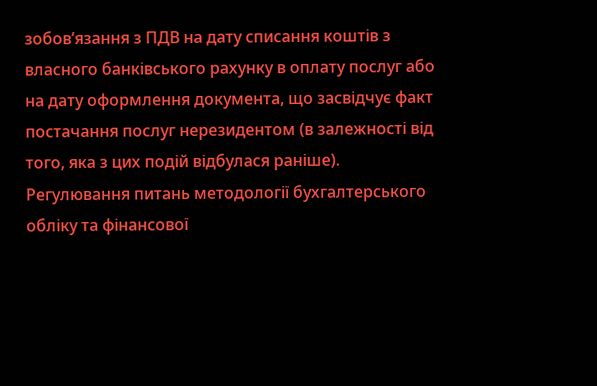зобов’язання з ПДВ на дату списання коштів з власного банківського рахунку в оплату послуг або на дату оформлення документа, що засвідчує факт постачання послуг нерезидентом (в залежності від того, яка з цих подій відбулася раніше).
Регулювання питань методології бухгалтерського обліку та фінансової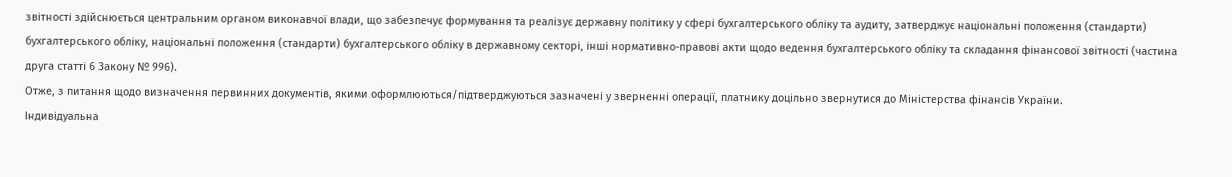звітності здійснюється центральним органом виконавчої влади, що забезпечує формування та реалізує державну політику у сфері бухгалтерського обліку та аудиту, затверджує національні положення (стандарти) бухгалтерського обліку, національні положення (стандарти) бухгалтерського обліку в державному секторі, інші нормативно-правові акти щодо ведення бухгалтерського обліку та складання фінансової звітності (частина друга статті 6 Закону № 996).
Отже, з питання щодо визначення первинних документів, якими оформлюються/підтверджуються зазначені у зверненні операції, платнику доцільно звернутися до Міністерства фінансів України.
Індивідуальна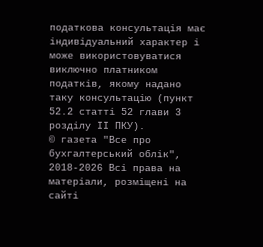податкова консультація має індивідуальний характер і може використовуватися виключно платником податків, якому надано таку консультацію (пункт 52.2 статті 52 глави 3 розділу ІІ ПКУ).
© газета "Все про бухгалтерський облік", 2018-2026 Всі права на матеріали, розміщені на сайті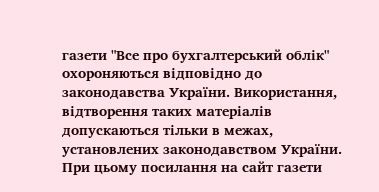газети "Все про бухгалтерський облік" охороняються відповідно до законодавства України. Використання, відтворення таких матеріалів допускаються тільки в межах, установлених законодавством України. При цьому посилання на сайт газети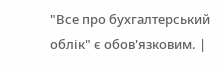"Все про бухгалтерський облік" є обов'язковим. |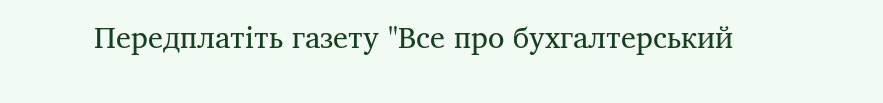Передплатіть газету "Все про бухгалтерський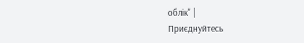облік" |
Приєднуйтесь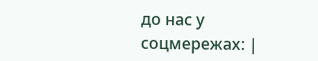до нас у соцмережах: |